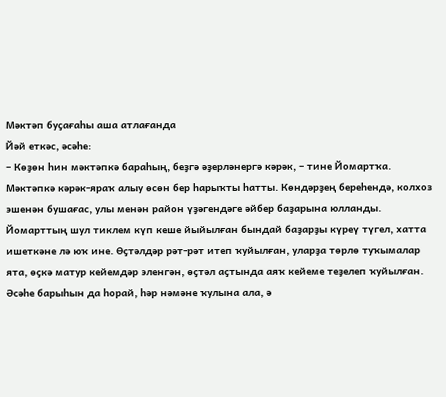Мәктәп буҫағаһы аша атлағанда
Йәй еткәс, әсәһе:
– Көҙөн һин мәктәпкә бараһың, беҙгә әҙерләнергә кәрәк, – тине Йомартҡа.
Мәктәпкә кәрәк-яраҡ алыу өсөн бер һарыҡты һатты. Көндәрҙең береһендә, колхоз эшенән бушағас, улы менән район үҙәгендәге әйбер баҙарына юлланды. Йомарттың шул тиклем күп кеше йыйылған бындай баҙарҙы күреү түгел, хатта ишеткәне лә юҡ ине. Өҫтәлдәр рәт-рәт итеп ҡуйылған, уларҙа төрлө туҡымалар ята, өҫкә матур кейемдәр эленгән, өҫтәл аҫтында аяҡ кейеме теҙелеп ҡуйылған.
Әсәһе барыһын да һорай, һәр нәмәне ҡулына ала, ә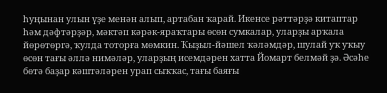һуңынан улын үҙе менән алып, артабан ҡарай. Икенсе рәттәрҙә китаптар һәм дәфтәрҙәр, мәктәп кәрәк-яраҡтары өсөн сумкалар, уларҙы арҡала йөрөтөргә, ҡулда тоторға мөмкин. Ҡыҙыл-йәшел ҡәләмдәр, шулай уҡ уҡыу өсөн тағы әллә нимәләр, уларҙың исемдәрен хатта Йомарт белмәй ҙә. Әсәһе бөтә баҙар кәштәләрен урап сыҡҡас, тағы баяғы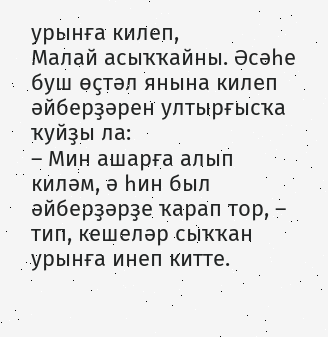урынға килеп,
Малай асыҡҡайны. Әсәһе буш өҫтәл янына килеп әйберҙәрен ултырғысҡа ҡуйҙы ла:
– Мин ашарға алып киләм, ә һин был әйберҙәрҙе ҡарап тор, – тип, кешеләр сыҡҡан урынға инеп китте.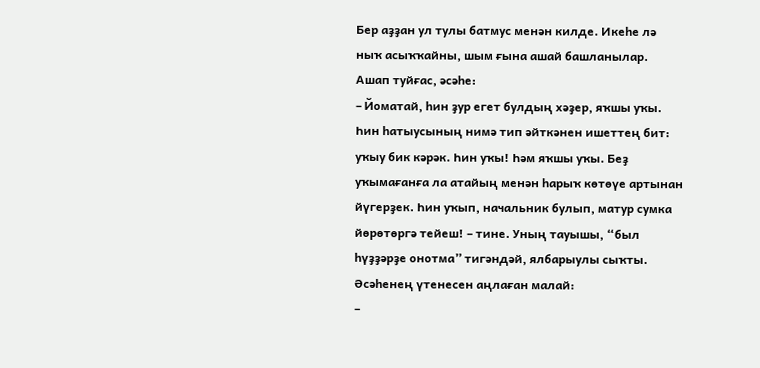Бер аҙҙан ул тулы батмус менән килде. Икеһе лә ныҡ асыҡҡайны, шым ғына ашай башланылар. Ашап туйғас, әсәһе:
– Йоматай, һин ҙур егет булдың хәҙер, яҡшы уҡы. Һин һатыусының нимә тип әйткәнен ишеттең бит: уҡыу бик кәрәк. Һин уҡы! Һәм яҡшы уҡы. Беҙ уҡымағанға ла атайың менән һарыҡ көтөүе артынан йүгерҙек. Һин уҡып, начальник булып, матур сумка йөрөтөргә тейеш! – тине. Уның тауышы, “был һүҙҙәрҙе онотма” тигәндәй, ялбарыулы сыҡты.
Әсәһенең үтенесен аңлаған малай:
–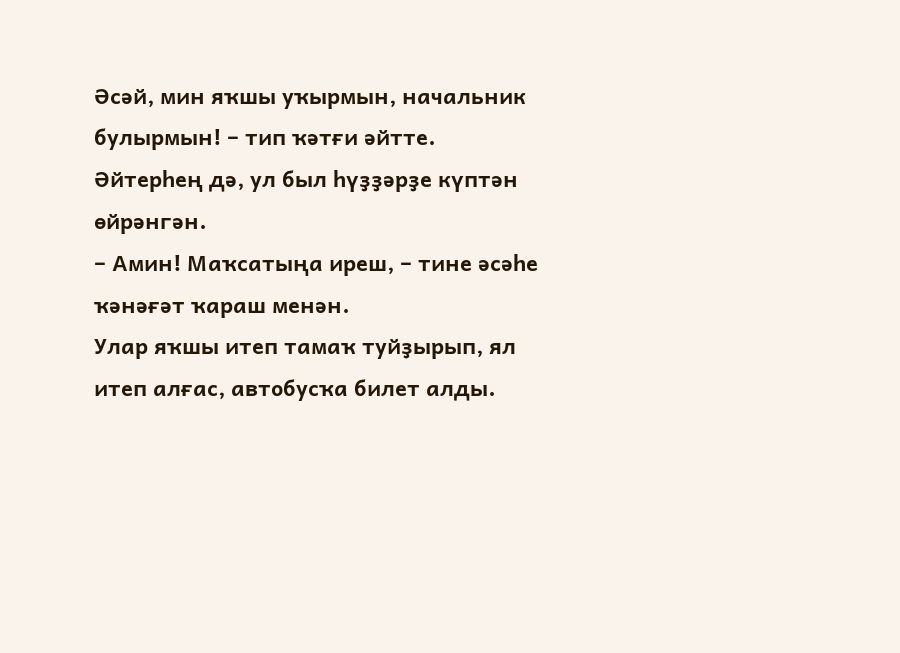Әсәй, мин яҡшы уҡырмын, начальник булырмын! – тип ҡәтғи әйтте. Әйтерһең дә, ул был һүҙҙәрҙе күптән өйрәнгән.
– Амин! Маҡсатыңа иреш, – тине әсәһе ҡәнәғәт ҡараш менән.
Улар яҡшы итеп тамаҡ туйҙырып, ял итеп алғас, автобусҡа билет алды.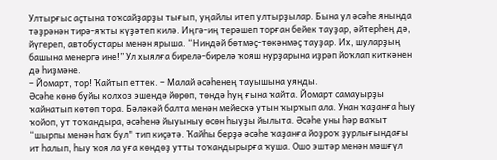Ултырғыс аҫтына тоҡсайҙарҙы тығып, уңайлы итеп ултырҙылар. Бына ул әсәһе янында тәҙрәнән тирә-яҡты күҙәтеп килә. Иңгә-иң терәшеп торған бейек тауҙар, әйтерһең дә, йүгереп, автобустары менән ярыша. “Ниндәй бөтмәҫ-төкәнмәҫ тауҙар. Их, шуларҙың башына менергә ине!” Ул хыялға бирелә-бирелә ҡояш нурҙарына иҙрәп йоҡлап киткәнен дә һиҙмәне.
– Йомарт, тор! Ҡайтып еттек. – Малай әсәһенең тауышына уянды.
Әсәһе көнө буйы колхоз эшендә йөрөп, төндә һуң ғына ҡайта. Йомарт самауырҙы ҡайнатып көтөп тора. Бәләкәй балта менән мейескә утын ҡырҡып ала. Унан ҡаҙанға һыу ҡойоп, ут тоҡандыра, әсәһенә йыуыныу өсөн һыуҙы йылыта. Әсәһе уны һәр ваҡыт “шырпы менән һаҡ бул" тип киҫәтә. Ҡайһы берҙә әсәһе ҡаҙанға йоҙроҡ ҙурлығындағы ит һалып, һыу ҡоя ла уға көндөҙ утты тоҡандырырға ҡуша. Ошо эштәр менән мәшғүл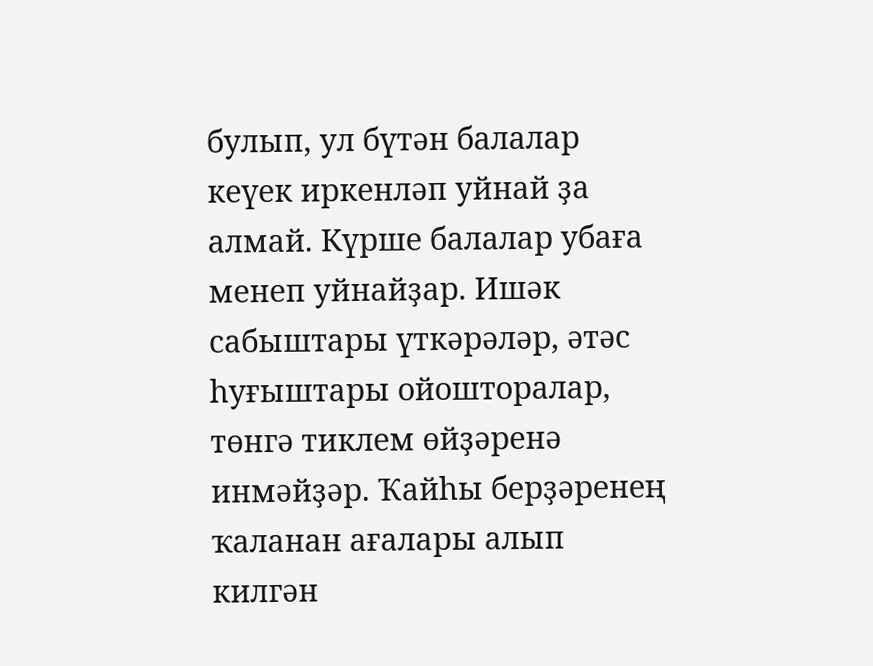булып, ул бүтән балалар кеүек иркенләп уйнай ҙа алмай. Күрше балалар убаға менеп уйнайҙар. Ишәк сабыштары үткәрәләр, әтәс һуғыштары ойошторалар, төнгә тиклем өйҙәренә инмәйҙәр. Ҡайһы берҙәренең ҡаланан ағалары алып килгән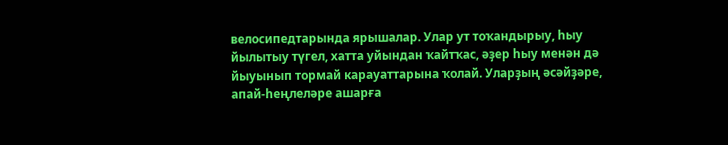велосипедтарында ярышалар. Улар ут тоҡандырыу, һыу йылытыу түгел, хатта уйындан ҡайтҡас, әҙер һыу менән дә йыуынып тормай карауаттарына ҡолай. Уларҙың әсәйҙәре, апай-һеңлеләре ашарға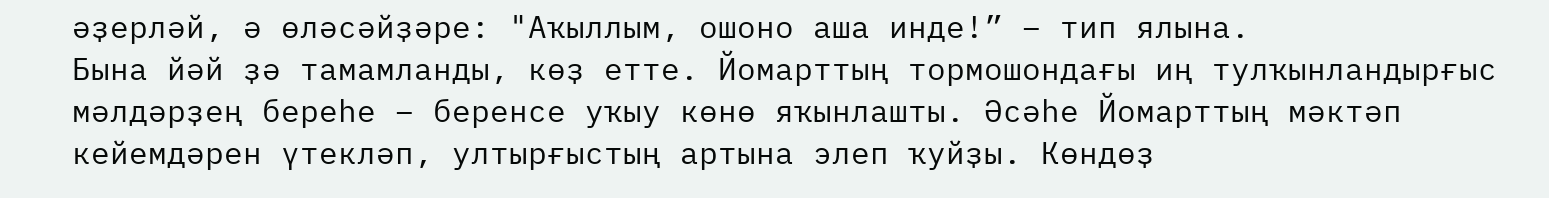әҙерләй, ә өләсәйҙәре: "Аҡыллым, ошоно аша инде!” – тип ялына.
Бына йәй ҙә тамамланды, көҙ етте. Йомарттың тормошондағы иң тулҡынландырғыс мәлдәрҙең береһе – беренсе уҡыу көнө яҡынлашты. Әсәһе Йомарттың мәктәп кейемдәрен үтекләп, ултырғыстың артына элеп ҡуйҙы. Көндөҙ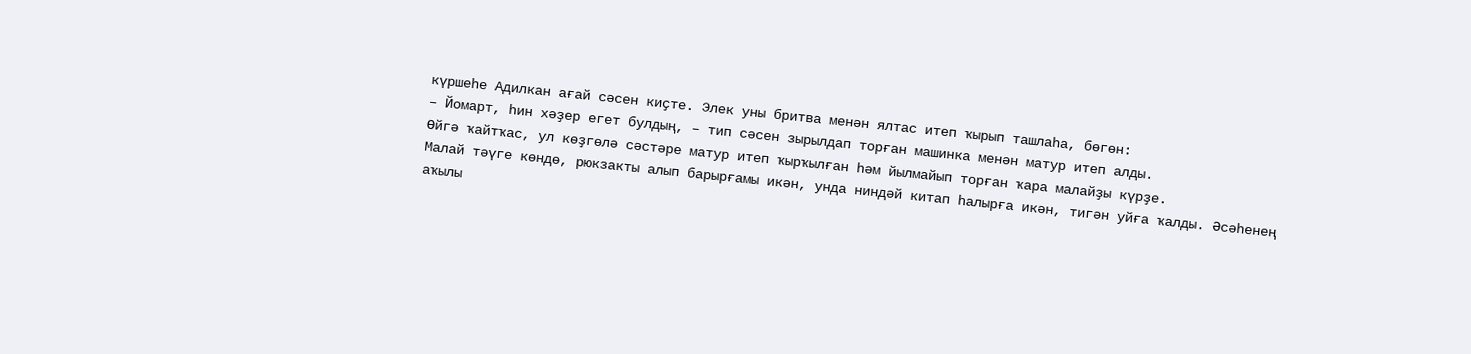күршеһе Адилкан ағай сәсен киҫте. Элек уны бритва менән ялтас итеп ҡырып ташлаһа, бөгөн:
– Йомарт, һин хәҙер егет булдың, – тип сәсен зырылдап торған машинка менән матур итеп алды.
Өйгә ҡайтҡас, ул көҙгөлә сәстәре матур итеп ҡырҡылған һәм йылмайып торған ҡара малайҙы күрҙе.
Малай тәүге көндө, рюкзакты алып барырғамы икән, унда ниндәй китап һалырға икән, тигән уйға ҡалды. Әсәһенең аҡылы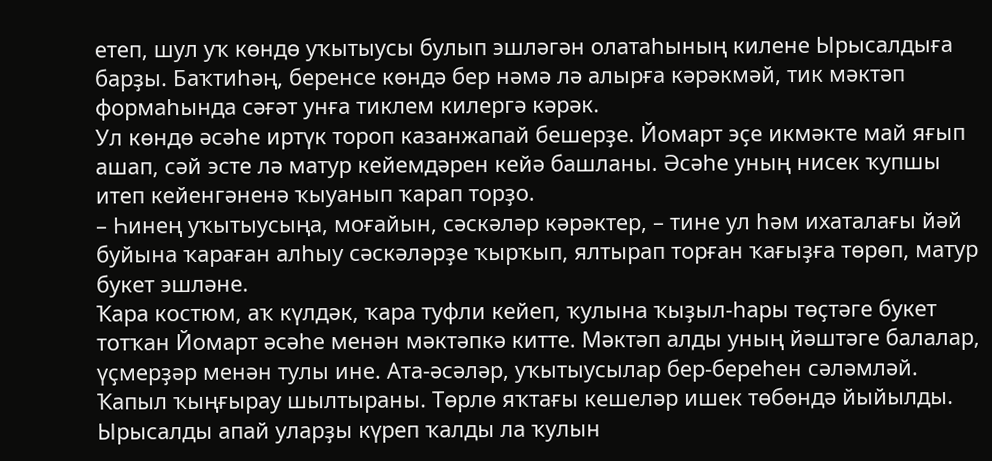етеп, шул уҡ көндө уҡытыусы булып эшләгән олатаһының килене Ырысалдыға барҙы. Баҡтиһәң, беренсе көндә бер нәмә лә алырға кәрәкмәй, тик мәктәп формаһында сәғәт унға тиклем килергә кәрәк.
Ул көндө әсәһе иртүк тороп казанжапай бешерҙе. Йомарт эҫе икмәкте май яғып ашап, сәй эсте лә матур кейемдәрен кейә башланы. Әсәһе уның нисек ҡупшы итеп кейенгәненә ҡыуанып ҡарап торҙо.
– Һинең уҡытыусыңа, моғайын, сәскәләр кәрәктер, – тине ул һәм ихаталағы йәй буйына ҡараған алһыу сәскәләрҙе ҡырҡып, ялтырап торған ҡағыҙға төрөп, матур букет эшләне.
Ҡара костюм, аҡ күлдәк, ҡара туфли кейеп, ҡулына ҡыҙыл-һары төҫтәге букет тотҡан Йомарт әсәһе менән мәктәпкә китте. Мәктәп алды уның йәштәге балалар, үҫмерҙәр менән тулы ине. Ата-әсәләр, уҡытыусылар бер-береһен сәләмләй. Ҡапыл ҡыңғырау шылтыраны. Төрлө яҡтағы кешеләр ишек төбөндә йыйылды. Ырысалды апай уларҙы күреп ҡалды ла ҡулын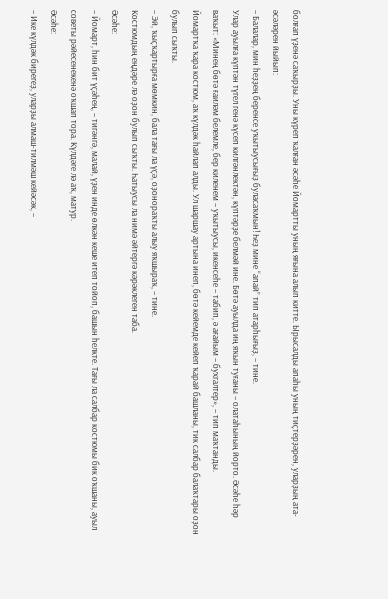болғап үҙенә саҡырҙы. Уны күреп ҡалған әсәһе Йомартты уның яғына алып китте. Ырысалды апаһы уның тиҫтерҙәрен, уларҙың ата-әсәләрен йыйып:
– Балалар, мин һеҙҙең беренсе уҡытыусығыҙ буласаҡмын! Һеҙ мине “апай” тип атарһығыҙ, – тине.
Улар ауылға күптән түгел генә күсеп килгәнлектән, күптәрҙе белмәй ине. Бөтә ауылда иң яҡын туғаны – олатаһының йорто. Әсәһе һәр ваҡыт: «Минең бөтә ғаиләм белемле, бер киленем – уҡытыусы, икенсеһе – табип, ә ағайым – бухгалтер», – тип маҡтанды.
Йомартҡа ҡара костюм, аҡ күлдәк һайлап алды. Ул шаршау артына инеп, бөтә кейемде кейеп ҡарай башланы, тик салбар балаҡтары оҙон булып сыҡты.
– Эй, ҡыҫҡартырға мөмкин, бала тағы ла үҫә, оҙонораҡты алыу яҡшыраҡ, – тине.
Костюмдың еңдәре лә оҙон булып сыҡты. Һатыусы ла нимә әйтергә кәрәклеген таба.
Әсәһе:
– Йомарт, һин бит үҫәһең, – тигәнгә, малай, үҙен инде өлкән кеше итеп тойоп, башын һелкте. Тағы ла салбар костюмы бик оҡшаны, ауыл советы рәйесенекенә оҡшап тора. Күлдәге лә аҡ, матур.
Әсәһе:
– Ике күлдәк бирегеҙ, уларҙы алмаш-тилмәш кейәсәк, –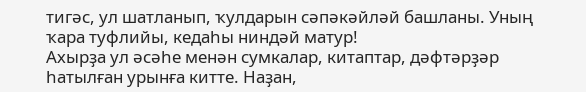тигәс, ул шатланып, ҡулдарын сәпәкәйләй башланы. Уның ҡара туфлийы, кедаһы ниндәй матур!
Ахырҙа ул әсәһе менән сумкалар, китаптар, дәфтәрҙәр һатылған урынға китте. Наҙан,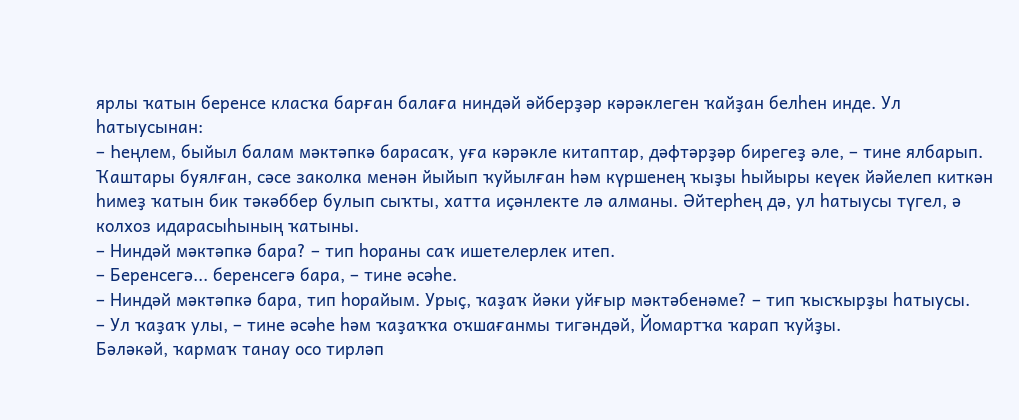ярлы ҡатын беренсе класҡа барған балаға ниндәй әйберҙәр кәрәклеген ҡайҙан белһен инде. Ул һатыусынан:
– Һеңлем, быйыл балам мәктәпкә барасаҡ, уға кәрәкле китаптар, дәфтәрҙәр бирегеҙ әле, – тине ялбарып.
Ҡаштары буялған, сәсе заколка менән йыйып ҡуйылған һәм күршенең ҡыҙы һыйыры кеүек йәйелеп киткән һимеҙ ҡатын бик тәкәббер булып сыҡты, хатта иҫәнлекте лә алманы. Әйтерһең дә, ул һатыусы түгел, ә колхоз идарасыһының ҡатыны.
– Ниндәй мәктәпкә бара? – тип һораны саҡ ишетелерлек итеп.
– Беренсегә... беренсегә бара, – тине әсәһе.
– Ниндәй мәктәпкә бара, тип һорайым. Урыҫ, ҡаҙаҡ йәки уйғыр мәктәбенәме? – тип ҡысҡырҙы һатыусы.
– Ул ҡаҙаҡ улы, – тине әсәһе һәм ҡаҙаҡҡа оҡшағанмы тигәндәй, Йомартҡа ҡарап ҡуйҙы.
Бәләкәй, ҡармаҡ танау осо тирләп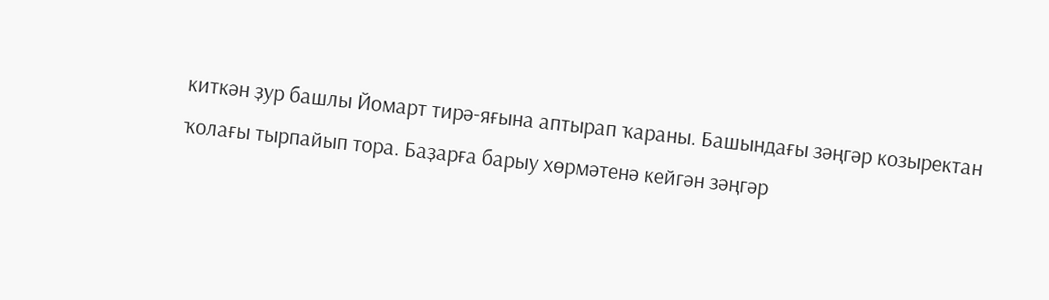киткән ҙур башлы Йомарт тирә-яғына аптырап ҡараны. Башындағы зәңгәр козыректан ҡолағы тырпайып тора. Баҙарға барыу хөрмәтенә кейгән зәңгәр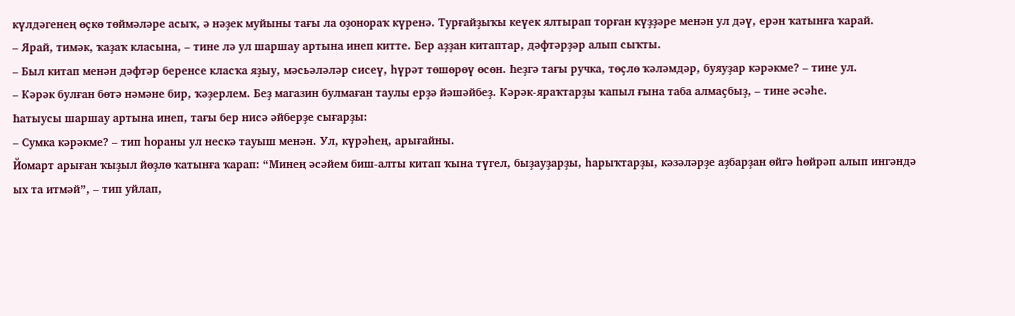күлдәгенең өҫкө төймәләре асыҡ, ә нәҙек муйыны тағы ла оҙонораҡ күренә. Турғайҙыҡы кеүек ялтырап торған күҙҙәре менән ул дәү, ерән ҡатынға ҡарай.
– Ярай, тимәк, ҡаҙаҡ класына, – тине лә ул шаршау артына инеп китте. Бер аҙҙан китаптар, дәфтәрҙәр алып сыҡты.
– Был китап менән дәфтәр беренсе класҡа яҙыу, мәсьәләләр сисеү, һүрәт төшөрөү өсөн. Һеҙгә тағы ручка, төҫлө ҡәләмдәр, буяуҙар кәрәкме? – тине ул.
– Кәрәк булған бөтә нәмәне бир, ҡәҙерлем. Беҙ магазин булмаған таулы ерҙә йәшәйбеҙ. Кәрәк-яраҡтарҙы ҡапыл ғына таба алмаҫбыҙ, – тине әсәһе.
Һатыусы шаршау артына инеп, тағы бер нисә әйберҙе сығарҙы:
– Сумка кәрәкме? – тип һораны ул нескә тауыш менән. Ул, күрәһең, арығайны.
Йомарт арыған ҡыҙыл йөҙлө ҡатынға ҡарап: “Минең әсәйем биш-алты китап ҡына түгел, быҙауҙарҙы, һарыҡтарҙы, кәзәләрҙе аҙбарҙан өйгә һөйрәп алып ингәндә ых та итмәй”, – тип уйлап,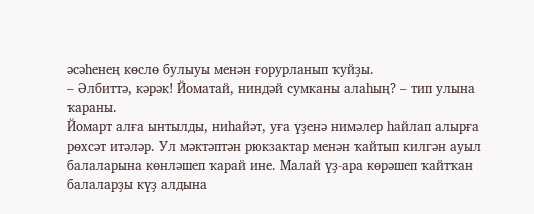әсәһенең көслө булыуы менән ғорурланып ҡуйҙы.
– Әлбиттә, кәрәк! Йоматай, ниндәй сумканы алаһың? – тип улына ҡараны.
Йомарт алға ынтылды, ниһайәт, уға үҙенә нимәлер һайлап алырға рөхсәт итәләр. Ул мәктәптән рюкзактар менән ҡайтып килгән ауыл балаларына көнләшеп ҡарай ине. Малай үҙ-ара көрәшеп ҡайтҡан балаларҙы күҙ алдына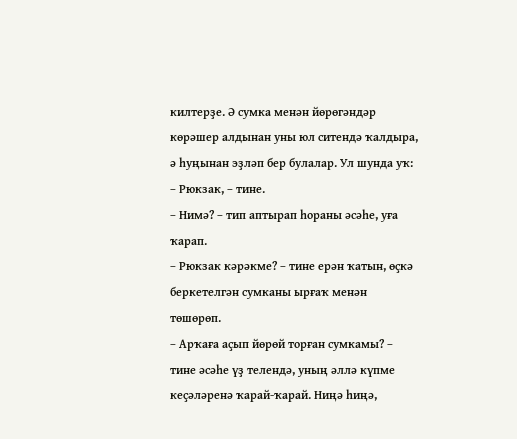килтерҙе. Ә сумка менән йөрөгәндәр көрәшер алдынан уны юл ситендә ҡалдыра, ә һуңынан эҙләп бер булалар. Ул шунда уҡ:
– Рюкзак, – тине.
– Нимә? – тип аптырап һораны әсәһе, уға ҡарап.
– Рюкзак кәрәкме? – тине ерән ҡатын, өҫкә беркетелгән сумканы ырғаҡ менән төшөрөп.
– Арҡаға аҫып йөрөй торған сумкамы? – тине әсәһе үҙ телендә, уның әллә күпме кеҫәләренә ҡарай-ҡарай. Ниңә һиңә,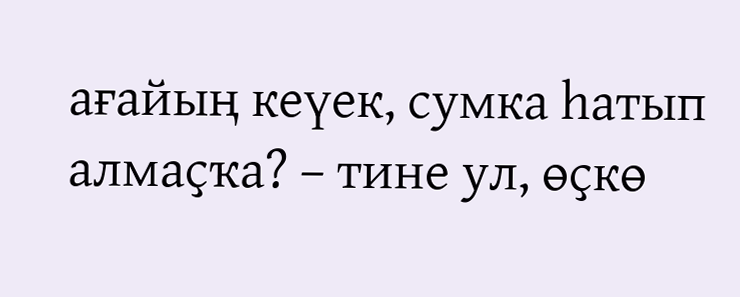ағайың кеүек, сумка һатып алмаҫҡа? – тине ул, өҫкө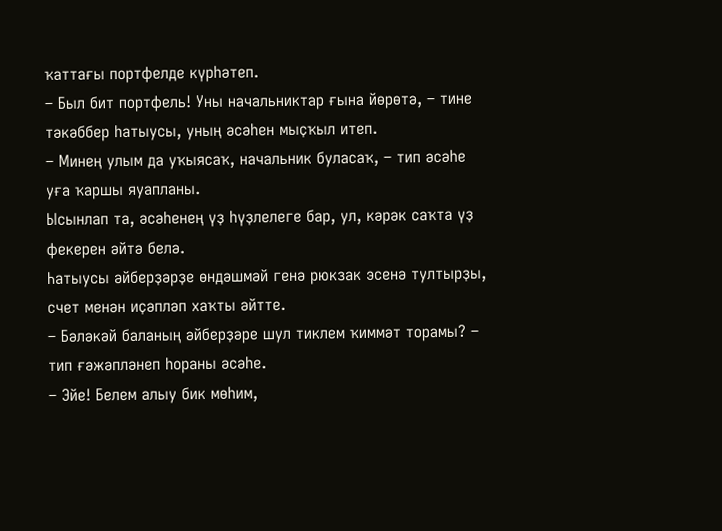ҡаттағы портфелде күрһәтеп.
– Был бит портфель! Уны начальниктар ғына йөрөтә, – тине тәкәббер һатыусы, уның әсәһен мыҫҡыл итеп.
– Минең улым да уҡыясаҡ, начальник буласаҡ, – тип әсәһе уға ҡаршы яуапланы.
Ысынлап та, әсәһенең үҙ һүҙлелеге бар, ул, кәрәк саҡта үҙ фекерен әйтә белә.
Һатыусы әйберҙәрҙе өндәшмәй генә рюкзак эсенә тултырҙы, счет менән иҫәпләп хаҡты әйтте.
– Бәләкәй баланың әйберҙәре шул тиклем ҡиммәт торамы? – тип ғәжәпләнеп һораны әсәһе.
– Эйе! Белем алыу бик мөһим,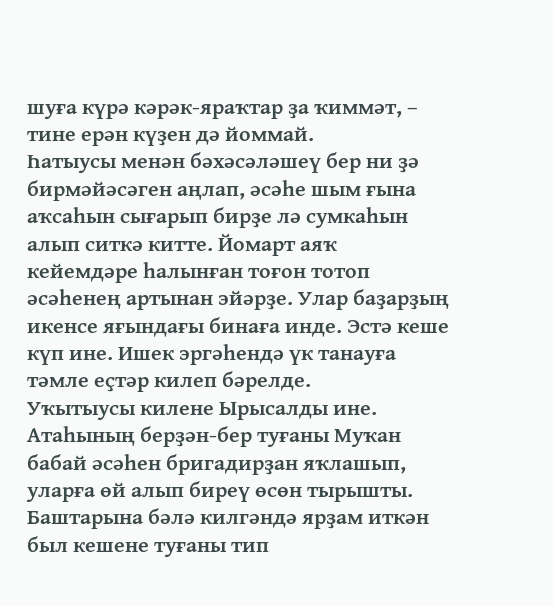шуға күрә кәрәк-яраҡтар ҙа ҡиммәт, – тине ерән күҙен дә йоммай.
Һатыусы менән бәхәсәләшеү бер ни ҙә бирмәйәсәген аңлап, әсәһе шым ғына аҡсаһын сығарып бирҙе лә сумкаһын алып ситкә китте. Йомарт аяҡ кейемдәре һалынған тоғон тотоп әсәһенең артынан эйәрҙе. Улар баҙарҙың икенсе яғындағы бинаға инде. Эстә кеше күп ине. Ишек эргәһендә үк танауға тәмле еҫтәр килеп бәрелде.
Уҡытыусы килене Ырысалды ине.
Атаһының берҙән-бер туғаны Муҡан бабай әсәһен бригадирҙан яҡлашып, уларға өй алып биреү өсөн тырышты. Баштарына бәлә килгәндә ярҙам иткән был кешене туғаны тип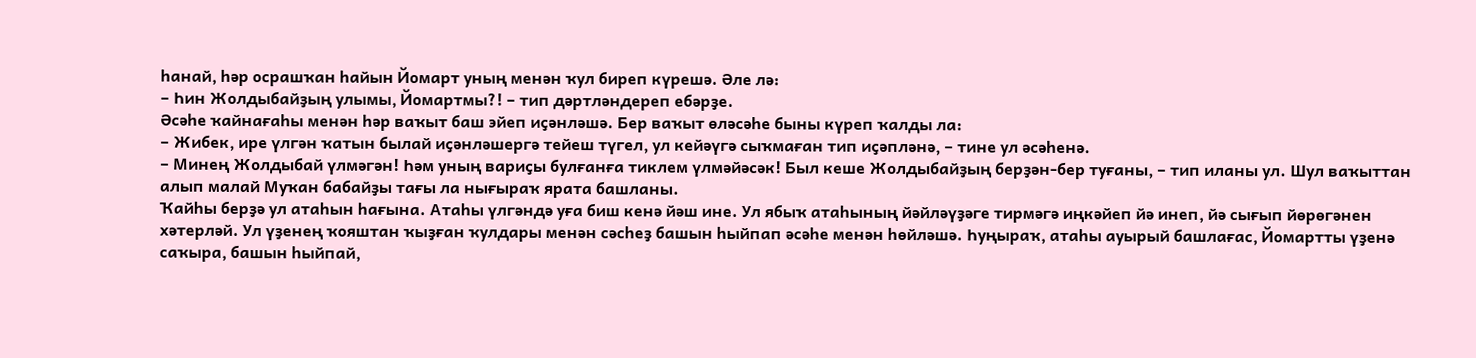һанай, һәр осрашҡан һайын Йомарт уның менән ҡул биреп күрешә. Әле лә:
– Һин Жолдыбайҙың улымы, Йомартмы?! – тип дәртләндереп ебәрҙе.
Әсәһе ҡайнағаһы менән һәр ваҡыт баш эйеп иҫәнләшә. Бер ваҡыт өләсәһе быны күреп ҡалды ла:
– Жибек, ире үлгән ҡатын былай иҫәнләшергә тейеш түгел, ул кейәүгә сыҡмаған тип иҫәпләнә, – тине ул әсәһенә.
– Минең Жолдыбай үлмәгән! Һәм уның вариҫы булғанға тиклем үлмәйәсәк! Был кеше Жолдыбайҙың берҙән-бер туғаны, – тип иланы ул. Шул ваҡыттан алып малай Муҡан бабайҙы тағы ла нығыраҡ ярата башланы.
Ҡайһы берҙә ул атаһын һағына. Атаһы үлгәндә уға биш кенә йәш ине. Ул ябыҡ атаһының йәйләүҙәге тирмәгә иңкәйеп йә инеп, йә сығып йөрөгәнен хәтерләй. Ул үҙенең ҡояштан ҡыҙған ҡулдары менән сәсһеҙ башын һыйпап әсәһе менән һөйләшә. Һуңыраҡ, атаһы ауырый башлағас, Йомартты үҙенә саҡыра, башын һыйпай,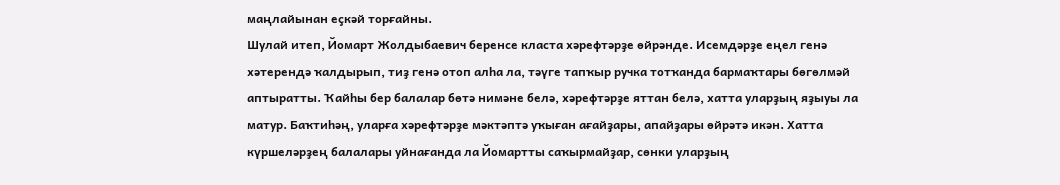маңлайынан еҫкәй торғайны.
Шулай итеп, Йомарт Жолдыбаевич беренсе класта хәрефтәрҙе өйрәнде. Исемдәрҙе еңел генә хәтерендә ҡалдырып, тиҙ генә отоп алһа ла, тәүге тапҡыр ручка тотҡанда бармаҡтары бөгөлмәй аптыратты. Ҡайһы бер балалар бөтә нимәне белә, хәрефтәрҙе яттан белә, хатта уларҙың яҙыуы ла матур. Баҡтиһәң, уларға хәрефтәрҙе мәктәптә уҡыған ағайҙары, апайҙары өйрәтә икән. Хатта күршеләрҙең балалары уйнағанда ла Йомартты саҡырмайҙар, сөнки уларҙың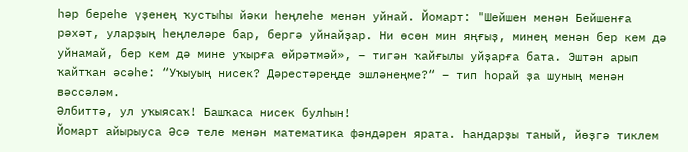һәр береһе үҙенең ҡустыһы йәки һеңлеһе менән уйнай. Йомарт: "Шейшен менән Бейшенға рәхәт, уларҙың һеңлеләре бар, бергә уйнайҙар. Ни өсөн мин яңғыҙ, минең менән бер кем дә уйнамай, бер кем дә мине уҡырға өйрәтмәй», – тигән ҡайғылы уйҙарға бата. Эштән арып ҡайтҡан әсәһе: “Уҡыуың нисек? Дәрестәреңде эшләнеңме?“ – тип һорай ҙа шуның менән вәссәләм.
Әлбиттә, ул уҡыясаҡ! Башҡаса нисек булһын!
Йомарт айырыуса Әсә теле менән математика фәндәрен ярата. Һандарҙы таный, йөҙгә тиклем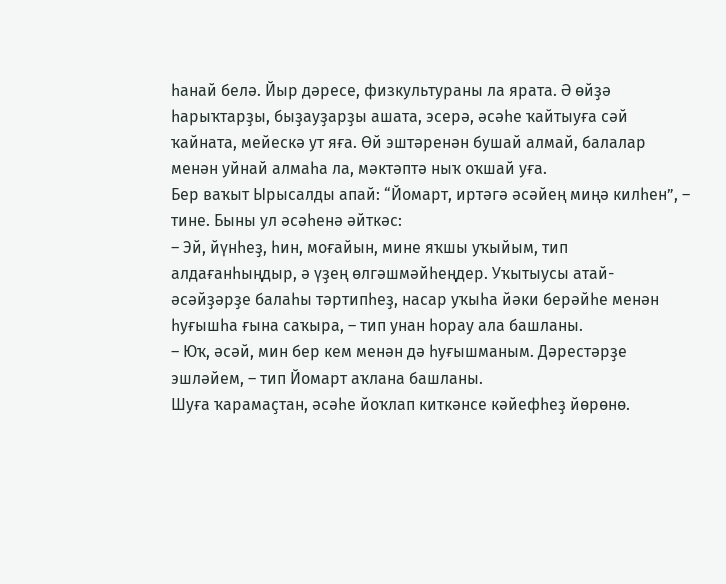һанай белә. Йыр дәресе, физкультураны ла ярата. Ә өйҙә һарыҡтарҙы, быҙауҙарҙы ашата, эсерә, әсәһе ҡайтыуға сәй ҡайната, мейескә ут яға. Өй эштәренән бушай алмай, балалар менән уйнай алмаһа ла, мәктәптә ныҡ оҡшай уға.
Бер ваҡыт Ырысалды апай: “Йомарт, иртәгә әсәйең миңә килһен”, – тине. Быны ул әсәһенә әйткәс:
– Эй, йүнһеҙ, һин, моғайын, мине яҡшы уҡыйым, тип алдағанһыңдыр, ә үҙең өлгәшмәйһеңдер. Уҡытыусы атай-әсәйҙәрҙе балаһы тәртипһеҙ, насар уҡыһа йәки берәйһе менән һуғышһа ғына саҡыра, – тип унан һорау ала башланы.
– Юҡ, әсәй, мин бер кем менән дә һуғышманым. Дәрестәрҙе эшләйем, – тип Йомарт аҡлана башланы.
Шуға ҡарамаҫтан, әсәһе йоҡлап киткәнсе кәйефһеҙ йөрөнө.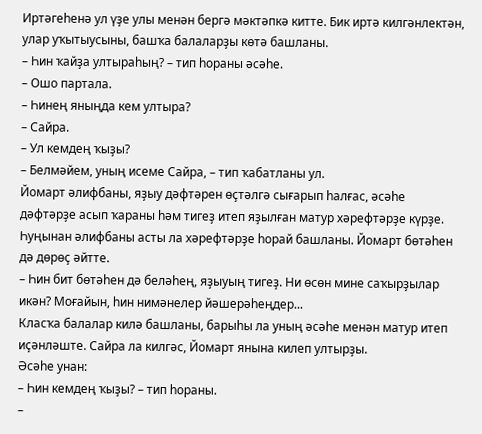Иртәгеһенә ул үҙе улы менән бергә мәктәпкә китте. Бик иртә килгәнлектән, улар уҡытыусыны, башҡа балаларҙы көтә башланы.
– Һин ҡайҙа ултыраһың? – тип һораны әсәһе.
– Ошо партала.
– Һинең яныңда кем ултыра?
– Сайра.
– Ул кемдең ҡыҙы?
– Белмәйем, уның исеме Сайра, – тип ҡабатланы ул.
Йомарт әлифбаны, яҙыу дәфтәрен өҫтәлгә сығарып һалғас, әсәһе дәфтәрҙе асып ҡараны һәм тигеҙ итеп яҙылған матур хәрефтәрҙе күрҙе. Һуңынан әлифбаны асты ла хәрефтәрҙе һорай башланы. Йомарт бөтәһен дә дөрөҫ әйтте.
– Һин бит бөтәһен дә беләһең, яҙыуың тигеҙ. Ни өсөн мине саҡырҙылар икән? Моғайын, һин нимәнелер йәшерәһеңдер...
Класҡа балалар килә башланы, барыһы ла уның әсәһе менән матур итеп иҫәнләште. Сайра ла килгәс, Йомарт янына килеп ултырҙы.
Әсәһе унан:
– Һин кемдең ҡыҙы? – тип һораны.
–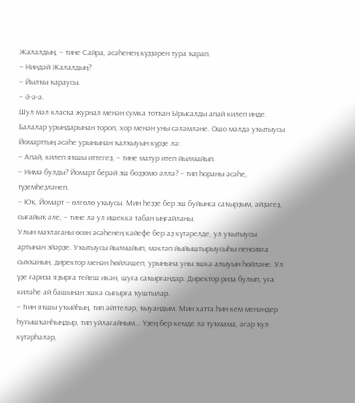Жалалдың, – тине Сайра, әсәһенең күҙҙәрен тура ҡарап.
– Ниндәй Жалалдың?
– Йылҡы ҡараусы.
– Ә-ә-ә.
Шул мәл класҡа журнал менән сумка тотҡан Ырысалды апай килеп инде. Балалар урындарынан тороп, хор менән уны сәләмләне. Ошо мәлдә уҡытыусы Йомарттың әсәһе урынынан ҡалҡыуын күрҙе лә:
– Апай, килеп яҡшы иттегеҙ, – тине матур итеп йылмайып.
– Нимә булды? Йомарт берәй эш боҙҙомо әллә? – тип һораны әсәһе, түҙемһеҙләнеп.
– Юҡ, Йомарт – өлгөлө уҡыусы. Мин һеҙҙе бер эш буйынса саҡырҙым, әйҙәгеҙ, сығайыҡ әле, – тине лә ул ишеккә табан ыңғайланы.
Улын маҡтағаны өсөн әсәһенең кәйефе бер аҙ күтәрелде, ул уҡытыусы артынан эйәрҙе. Уҡытыусы йылмайып, мәктәп йыйыштырыусыһы пенсияға сыҡҡанын, директор менән һөйләшеп, урынына уны эшкә алыуын һөйләне. Ул үҙе ғариза яҙырға тейеш икән, шуға саҡырғандар. Директор риза булып, уға киләһе ай башынан эшкә сығырға ҡуштылар.
– Һин яҡшы уҡыйһың, тип әйттеләр, ҡыуандым. Мин хатта һин кем менәндер һуғышҡанһыңдыр, тип уйлағайным... Үҙең бер кемде лә туҡмама, әгәр ҡул күтәрһәләр,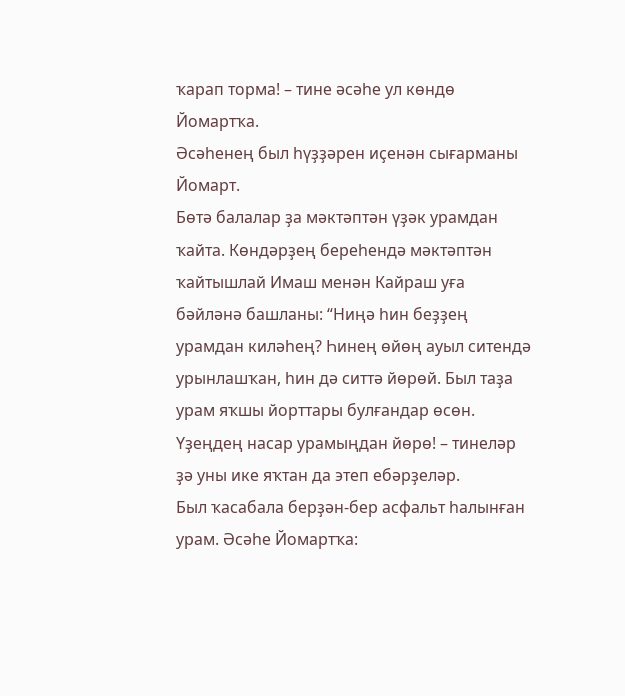ҡарап торма! – тине әсәһе ул көндө Йомартҡа.
Әсәһенең был һүҙҙәрен иҫенән сығарманы Йомарт.
Бөтә балалар ҙа мәктәптән үҙәк урамдан ҡайта. Көндәрҙең береһендә мәктәптән ҡайтышлай Имаш менән Кайраш уға бәйләнә башланы: “Ниңә һин беҙҙең урамдан киләһең? Һинең өйөң ауыл ситендә урынлашҡан, һин дә ситтә йөрөй. Был таҙа урам яҡшы йорттары булғандар өсөн. Үҙеңдең насар урамыңдан йөрө! – тинеләр ҙә уны ике яҡтан да этеп ебәрҙеләр.
Был ҡасабала берҙән-бер асфальт һалынған урам. Әсәһе Йомартҡа: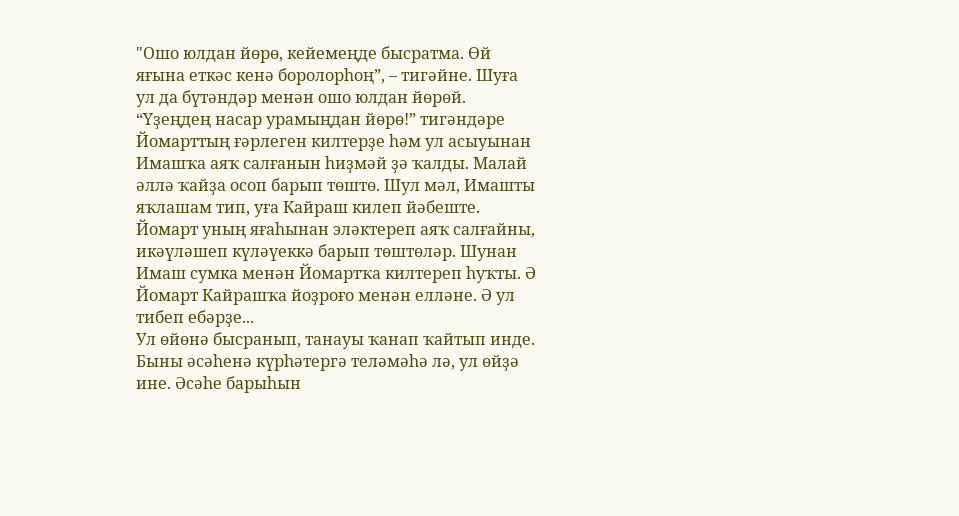"Ошо юлдан йөрө, кейемеңде бысратма. Өй яғына еткәс кенә боролорһоң”, – тигәйне. Шуға ул да бүтәндәр менән ошо юлдан йөрөй. “Үҙеңдең насар урамыңдан йөрө!” тигәндәре Йомарттың ғәрлеген килтерҙе һәм ул асыуынан Имашҡа аяҡ салғанын һиҙмәй ҙә ҡалды. Малай әллә ҡайҙа осоп барып төштө. Шул мәл, Имашты яҡлашам тип, уға Кайраш килеп йәбеште. Йомарт уның яғаһынан эләктереп аяҡ салғайны, икәүләшеп күләүеккә барып төштөләр. Шунан Имаш сумка менән Йомартҡа килтереп һуҡты. Ә Йомарт Кайрашҡа йоҙроғо менән елләне. Ә ул тибеп ебәрҙе...
Ул өйөнә бысранып, танауы ҡанап ҡайтып инде. Быны әсәһенә күрһәтергә теләмәһә лә, ул өйҙә ине. Әсәһе барыһын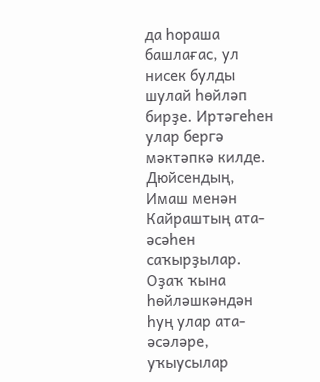да һораша башлағас, ул нисек булды шулай һөйләп бирҙе. Иртәгеһен улар бергә мәктәпкә килде. Дюйсендың, Имаш менән Кайраштың ата-әсәһен саҡырҙылар. Оҙаҡ ҡына һөйләшкәндән һуң улар ата-әсәләре, уҡыусылар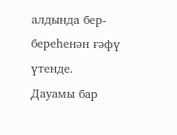алдында бер-береһенән ғәфү үтенде.
Дауамы бар